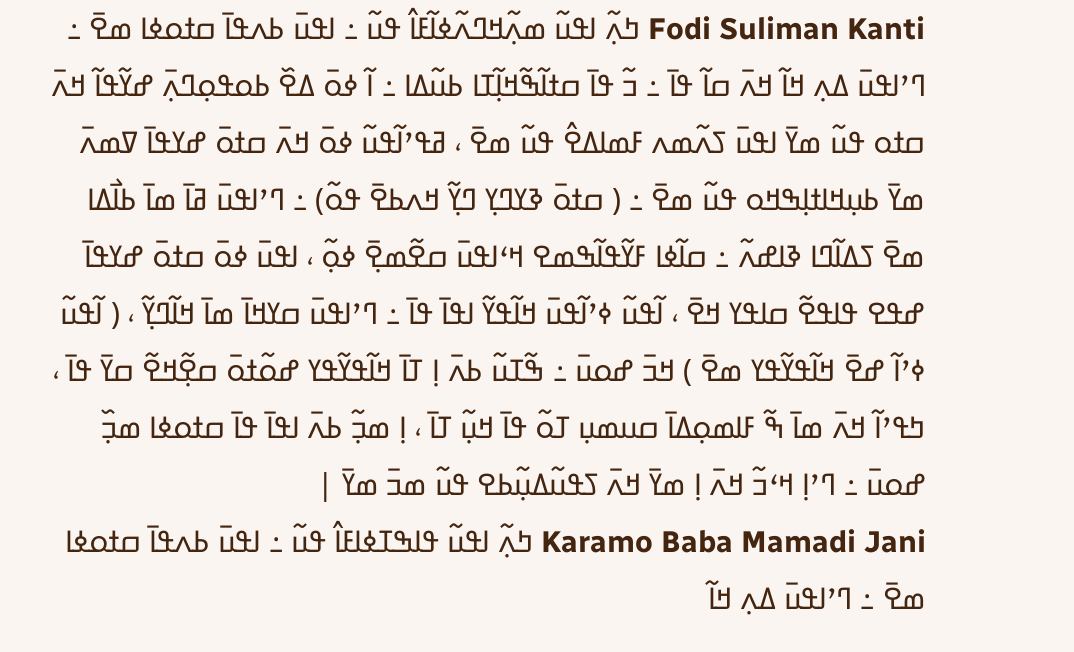Fodi Suliman Kanti ߤߍ߲߬ ߊߟߎ߬ ߘߍ߲߬ߞߣߍ߬ߦߊ߬ߓߊ߮ ߟߎ߬ ߸ ߊߟߎ߫ ߕߍߟߊ߫ ߛߙߋߦߊ ߘߐ߫ ߸ ߣߴߊߟߎ߫ ߡߍ߲ ߞߊ߬ ߞߍ߫ ߛߊ߬ ߟߊ߫ ߸ ߏ߬ ߟߊ߫ ߛߙߊ߬ߒ߬ߞߊ߲߬ߠߊ ߕߎ߬ߡߊ ߸ ߊ߬ ߦߋ߫ ߡߐ߰ ߕߋߟߋ߲ߣߍ߲߫ ߝߌ߬ߟߊ߬ ߞߍ߫ ߛߙߋ ߟߎ߬ ߘߌ߫ ߊߟߎ߫ ߖߍ߬ߘߍ ߓߘߊߡߐ߮ ߟߎ߬ ߘߐ߫ ، ߥߟߴߊ߬ߟߎ߬ ߦߋ߫ ߞߍ߫ ߛߙߋ߫ ߝߌߟߊ߫ ߜߘߍ߫ ߘߌ߫ ߕߎ߲ߞߊߙߊ߲ߒߞߋ ߟߎ߬ ߘߐ߫ ߸ ( ߛߙߋ߫ ߢߌߣߌ߲ ߣߌ߲߬ ߞߍߕߐ߫ ߟߋ߬) ߸ ߣߴߊߟߎ߫ ߥߊ߫ ߘߊ߫ ߕߊ߯ߡߊ ߘߐ߫ ߖߡߊ߬ߣߊ ߢߊߝߍ߬ ߸ ߛߊ߬ߦߊ ߓߌ߬ߟߊ߬ߒߘߐ ߞߵߊߟߎ߫ ߛߐ߬ߘߐ߲߫ ߦߋ߲߬ ، ߊߟߎ߫ ߦߋ߫ ߛߙߋ߫ ߝߌߟߊ߫ ߝߟߐ ߟߊߟߐ߬ ߛߊߟߌ ߞߐ߫ ، ߊ߬ߟߎ߬ ߦߴߊ߬ߟߎ߫ ߞߊ߬ߟߌ߬ ߊߟߊ߫ ߟߊ߫ ߸ ߣߴߊߟߎ߫ ߛߌߞߊ߫ ߘߊ߫ ߞߊ߬ߣߌ߲߬ ، ( ߊ߬ߟߎ߬ ߦߴߊ߬ ߝߐ߫ ߞߊ߬ߟߌ߬ߟߌ ߘߐ߫ ) ߞߏ߫ ߝߋߎ߫ ߸ ߒ߬ߠߎ߬ ߕߍ߫ ߊ߲ ߠߊ߫ ߞߊ߬ߟߌ߬ߟߌ ߝߋ߬ߙߋ߫ ߛߐ߲߬ߞߐ߬ ߛߌ߫ ߟߊ߫ ، ߤߟߴߊ߬ ߞߍ߫ ߘߊ߫ ߒ߬ ߓߊߘߋ߲ߡߊ߫ ߛߎߘߎ߲ ߠߋ߬ ߟߊ߫ ߞߎ߲߬ ߠߊ߫ ، ߊ߲ ߘߏ߲߬ ߕߍ߫ ߊߟߊ߫ ߟߊ߫ ߛߙߋߦߊ ߘߏ߲߰ ߝߋߎ߫ ߸ ߣߴߊ߲ ߞߵߏ߬ ߞߍ߫ ߊ߲ ߘߌ߫ ߞߍ߫ ߖߟߎ߬ߡߎ߲߬ߕߐ ߟߎ߬ ߘߏ߫ ߘߌ߫ |
Karamo Baba Mamadi Jani ߤߍ߲߬ ߊߟߎ߬ ߟߊߒߠߦߊߓߊ߮ ߟߎ߬ ߸ ߊߟߎ߫ ߕߍߟߊ߫ ߛߙߋߦߊ ߘߐ߫ ߸ ߣߴߊߟߎ߫ ߡߍ߲ ߞߊ߬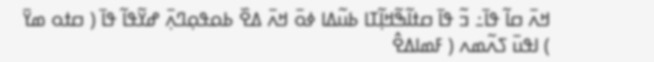ߞߍ߫ ߛߊ߬ ߟߊ߫߸ ߏ߬ ߟߊ߫ ߛߙߊ߬ߒ߬ߞߊ߲߬ߠߊ ߕߎ߬ߡߊ ߦߋ߫ ߞߍ߫ ߡߐ߰ ߕߋߟߋ߲ߣߍ߲߫ ߝߌ߬ߟߊ߬ ߟߊ߫ ( ߛߙߋ ߘߌ߫ ) ߊߟߎ߫ ߖߍ߬ߘߍ ( ߓߘߊߡߐ߮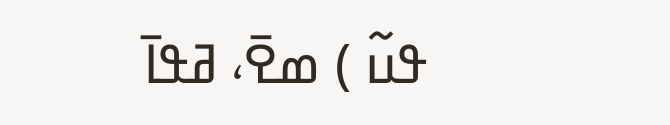ߟߎ߬ ) ߘߐ߫، ߥߟߊ߫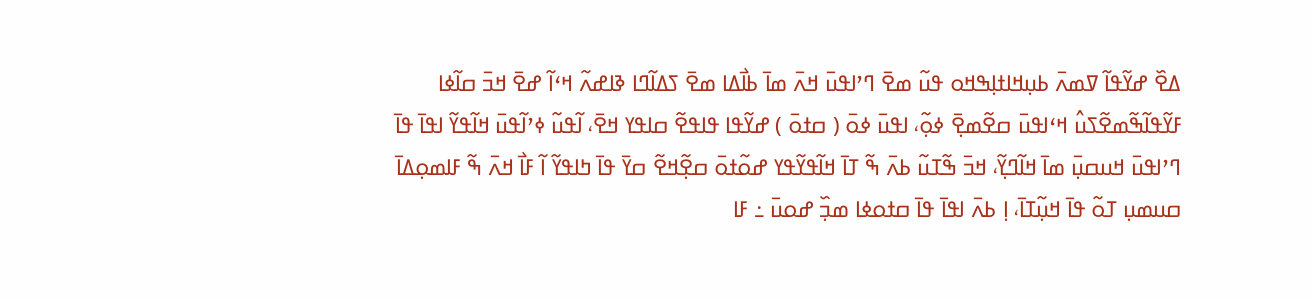ߡߐ߰ ߝߌ߬ߟߊ߬ ߜߘߍ߫ ߕߎ߲ߞߊߙߊ߲ߒߞߋ ߟߎ߬ ߘߐ߫ ߣߴߊߟߎ߫ ߞߍ߫ ߘߊ߫ ߕߊ߯ߡߊ ߘߐ߫ ߖߡߊ߬ߣߊ ߢߊߝߍ߬ ߞߵߊ߬ ߝߐ߫ ߞߏ߫ ߛߊ߬ߦߊ ߓߌ߬ߟߊ߬ߒ߬ߘߐ߬ߖߎ߮ ߞߵߊߟߎ߫ ߛߐ߬ߘߐ߲߫ ߦߋ߲߬، ߊߟߎ߫ ߦߋ߫ ( ߛߙߋ߫ ) ߝߌ߬ߟߊ ߟߊߟߐ߬ ߛߊߟߌ ߞߐ߫، ߊ߬ߟߎ߬ ߦߴߊ߬ߟߎ߫ ߞߊ߬ߟߌ߬ ߊߟߊ߫ ߟߊ߫ ߣߴߊߟߎ߫ ߞߎߛߎ߲߫ ߘߊ߫ ߞߊ߬ߣߌ߲߬، ߞߏ߫ ߒ߬ߠߎ߬ ߕߍ߫ ߒ߬ ߠߊ߫ ߞߊ߬ߟߌ߬ߟߌ ߝߋ߬ߙߋ߫ ߛߐ߲߬ߞߐ߬ ߛߌ߫ ߟߊ߫ ߤߊߟߌ߬ ߊ߬ ߓߊ߯ ߞߍ߫ ߒ߬ ߓߊߘߋ߲ߡߊ߫ ߛߎߘߎ߲ ߠߋ߬ ߟߊ߫ ߞߎ߲߬ߠߊ߫، ߊ߲ ߕߍ߫ ߊߟߊ߫ ߟߊ߫ ߛߙߋߦߊ ߘߏ߲߰ ߝߋߎ߫ ߸ ߓߊ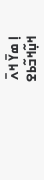ߊ߲ ߘߌ߫ ߞߍ߫ ߞߎ߲߬ߞߏ߬ߕߐ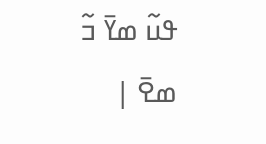ߟߎ߬ ߘߌ߫ ߏ߬ ߘߐ߫ |